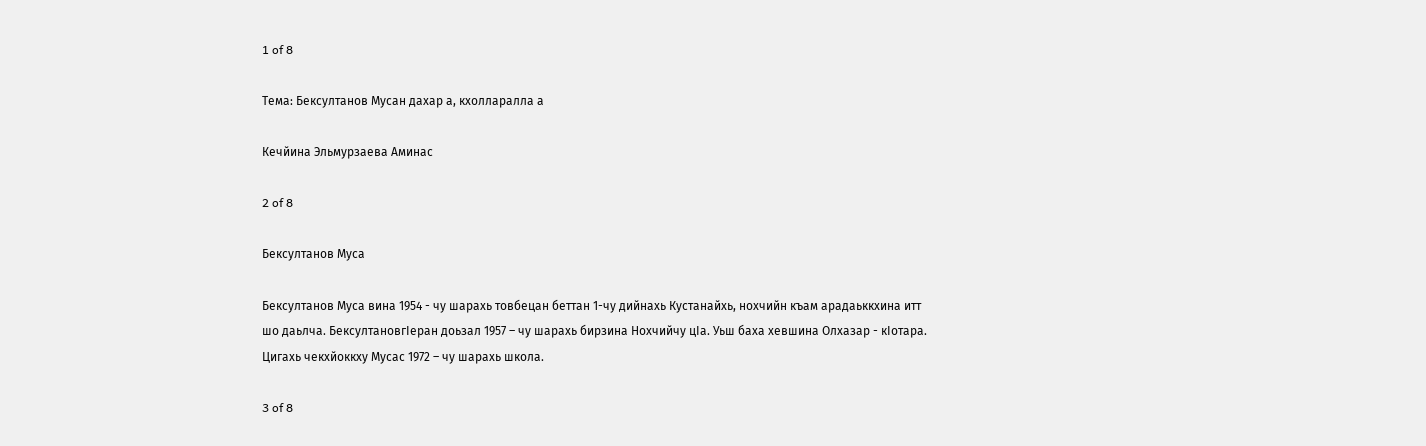1 of 8

Тема: Бексултанов Мусан дахар а, кхолларалла а

Кечйина Эльмурзаева Аминас

2 of 8

Бексултанов Муса

Бексултанов Муса вина 1954 - чу шарахь товбецан беттан 1-чу дийнахь Кустанайхь, нохчийн къам арадаьккхина итт шо даьлча. БексултановгIеран доьзал 1957 – чу шарахь бирзина Нохчийчу цIа. Уьш баха хевшина Олхазар - кIотара. Цигахь чекхйоккху Мусас 1972 – чу шарахь школа.

3 of 8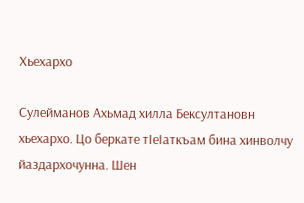Хьехархо

Сулейманов Ахьмад хилла Бексултановн хьехархо. Цо беркате тIеIаткъам бина хинволчу йаздархочунна. Шен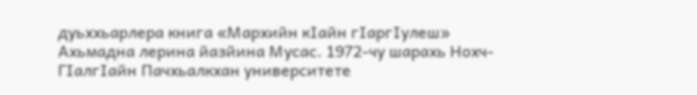дуьххьарлера книга «Мархийн кIайн гIаргIулеш» Ахьмадна лерина йазйина Мусас. 1972-чу шарахь Нохч-ГIалгIайн Пачхьалкхан университете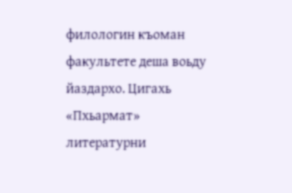филологин къоман факультете деша воьду йаздархо. Цигахь «Пхьармат» литературни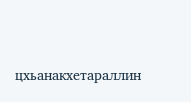цхьанакхетараллин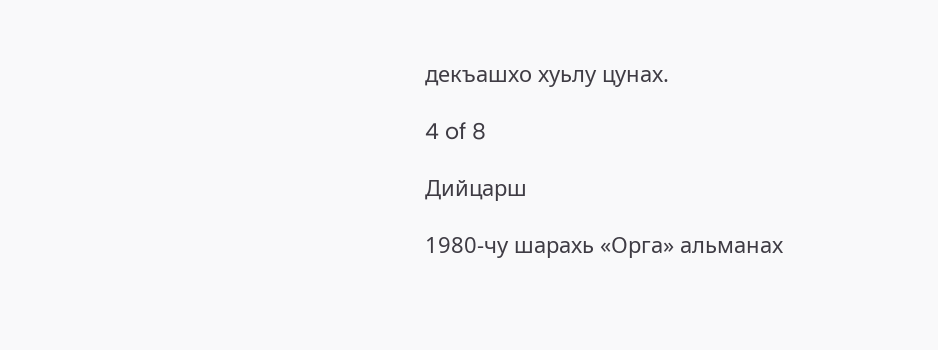декъашхо хуьлу цунах.

4 of 8

Дийцарш

1980-чу шарахь «Орга» альманах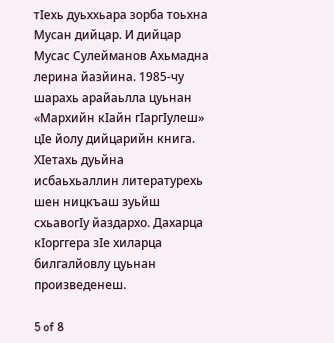тIехь дуьххьара зорба тоьхна Мусан дийцар. И дийцар Мусас Сулейманов Ахьмадна лерина йазйина. 1985-чу шарахь арайаьлла цуьнан «Мархийн кIайн гIаргIулеш» цIе йолу дийцарийн книга. ХIетахь дуьйна исбаьхьаллин литературехь шен ницкъаш зуьйш схьавогIу йаздархо. Дахарца кIорггера зIе хиларца билгалйовлу цуьнан произведенеш.

5 of 8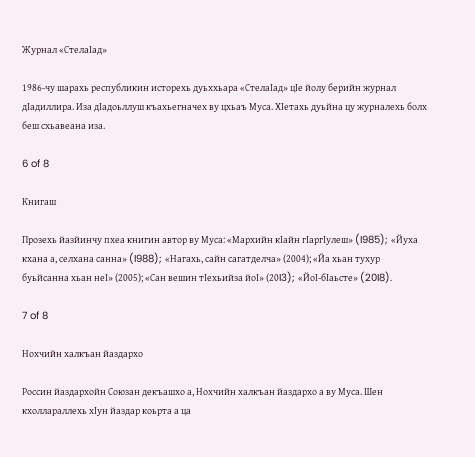Журнал «СтелаIад»

1986-чу шарахь республикин исторехь дуьххьара «СтелаIад» цIе йолу берийн журнал дIадиллира. Иза дIадоьллуш къахьегначех ву цхьаъ Муса. ХIетахь дуьйна цу журналехь болх беш схьавеана иза.

6 of 8

Книгаш

Прозехь йазйинчу пхеа книгин автор ву Муса: «Мархийн кIайн гIаргIулеш» (I985); «Йуха кхана а, селхана санна» (I988); «Нагахь, сайн сагатделча» (2004); «Йа хьан тухур буьйсанна хьан неI» (2005); «Сан вешин тIехьийза йоI» (20I3); «ЙоI-бIаьсте» (20I8).

7 of 8

Нохчийн халкъан йаздархо

Россин йаздархойн Союзан декъашхо а, Нохчийн халкъан йаздархо а ву Муса. Шен кхоллараллехь хIун йаздар коьрта а ца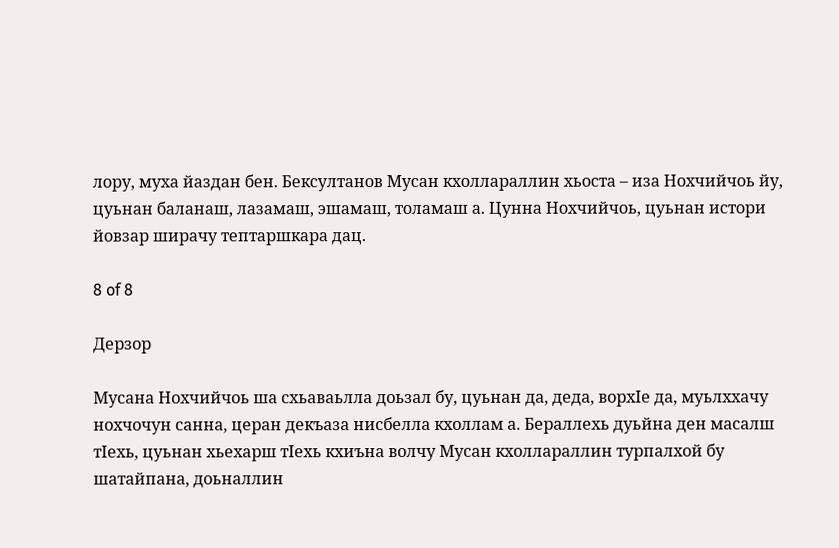лору, муха йаздан бен. Бексултанов Мусан кхоллараллин хьоста – иза Нохчийчоь йу, цуьнан баланаш, лазамаш, эшамаш, толамаш а. Цунна Нохчийчоь, цуьнан истори йовзар ширачу тептаршкара дац.

8 of 8

Дерзор

Мусана Нохчийчоь ша схьаваьлла доьзал бу, цуьнан да, деда, ворхIе да, муьлххачу нохчочун санна, церан декъаза нисбелла кхоллам а. Бераллехь дуьйна ден масалш тIехь, цуьнан хьехарш тIехь кхиъна волчу Мусан кхоллараллин турпалхой бу шатайпана, доьналлин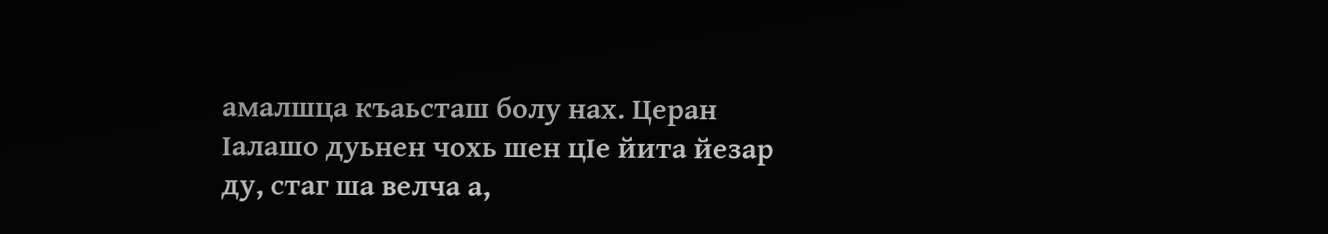амалшца къаьсташ болу нах. Церан Iалашо дуьнен чохь шен цIе йита йезар ду, стаг ша велча а,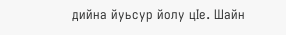дийна йуьсур йолу цIе. Шайн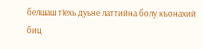белшаш тIехь дуьне латтийна болу къонахий биц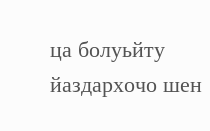ца болуьйту йаздархочо шен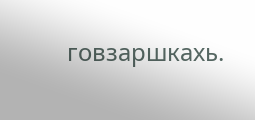говзаршкахь.